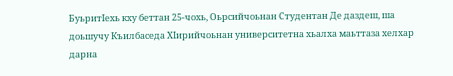БуьритIехь кху беттан 25-чохь, Оьрсийчоьнан Студентан Де даздеш, ша доьшучу Къилбаседа ХIирийчоьнан университетна хьалха маьттаза хелхар дарна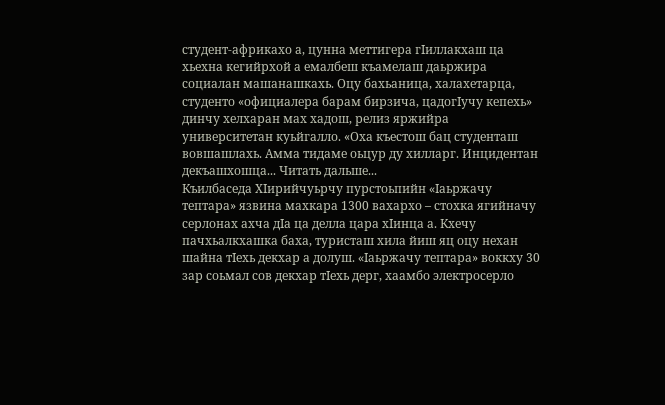студент-африкахо а, цунна меттигера гIиллакхаш ца хьехна кегийрхой а емалбеш къамелаш даьржира социалан машанашкахь. Оцу бахьаница, халахетарца, студенто «официалера барам бирзича, цадогIучу кепехь» динчу хелхаран мах хадош, релиз яржийра университетан куьйгалло. «Оха къестош бац студенташ вовшашлахь. Амма тидаме оьцур ду хилларг. Инцидентан декъашхошца... Читать дальше...
Къилбаседа ХIирийчуьрчу пурстоьпийн «Iаьржачу тептара» язвина махкара 1300 вахархо – стохка ягийначу серлонах ахча дIа ца делла цара хIинца а. Кхечу пачхьалкхашка баха, туристаш хила йиш яц оцу нехан шайна тIехь декхар а долуш. «Iаьржачу тептара» воккху 30 зар соьмал сов декхар тIехь дерг, хаамбо электросерло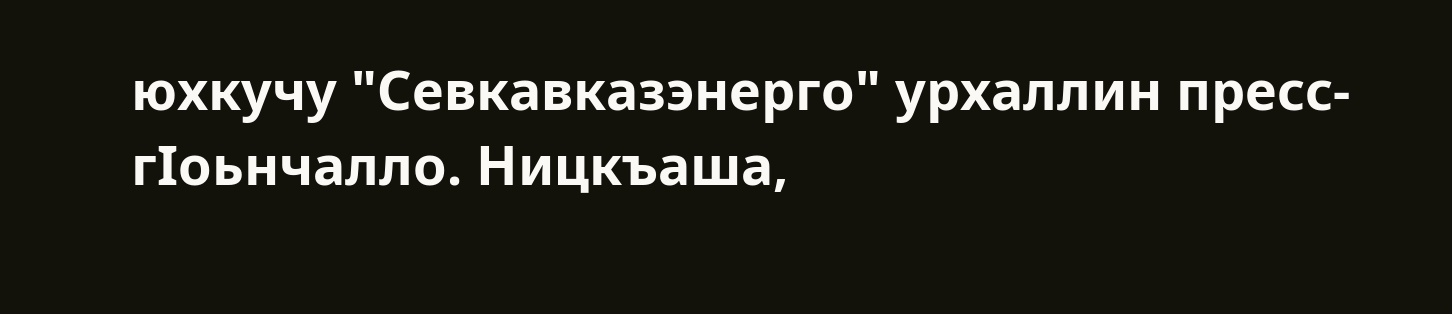юхкучу "Севкавказэнерго" урхаллин пресс-гIоьнчалло. Ницкъаша,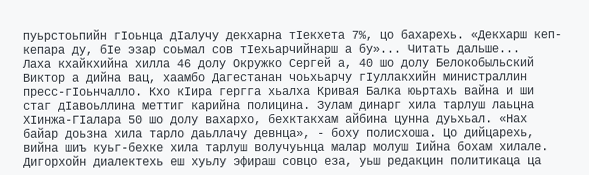пуьрстоьпийн гIоьнца дIалучу декхарна тIекхета 7%, цо бахарехь. «Декхарш кеп-кепара ду, бIе эзар соьмал сов тIехьарчийнарш а бу»... Читать дальше...
Лаха кхайкхийна хилла 46 долу Окружко Сергей а, 40 шо долу Белокобыльский Виктор а дийна вац, хаамбо Дагестанан чоьхьарчу гIуллакхийн министраллин пресс-гIоьнчалло. Кхо кIира гергга хьалха Кривая Балка юьртахь вайна и ши стаг дIавоьллина меттиг карийна полицина. Зулам динарг хила тарлуш лаьцна ХIинжа-ГIалара 50 шо долу вахархо, бехктакхам айбина цунна дуьхьал. «Нах байар доьзна хила тарло даьллачу девнца», - боху полисхоша. Цо дийцарехь, вийна шиъ куьг-бехке хила тарлуш волучуьнца малар молуш Iийна бохам хилале.
Дигорхойн диалектехь еш хуьлу эфираш совцо еза, уьш редакцин политикаца ца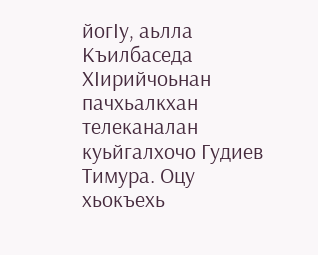йогIу, аьлла Къилбаседа ХIирийчоьнан пачхьалкхан телеканалан куьйгалхочо Гудиев Тимура. Оцу хьокъехь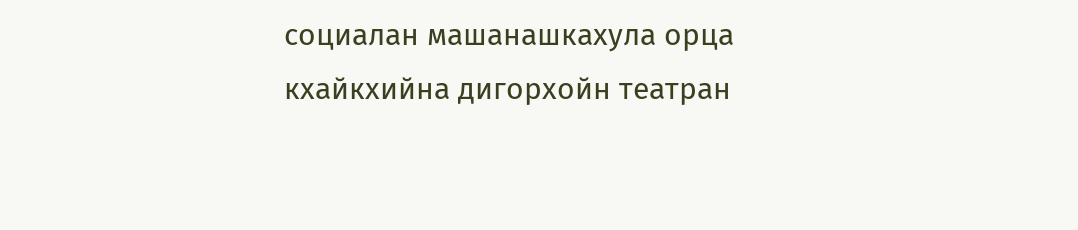социалан машанашкахула орца кхайкхийна дигорхойн театран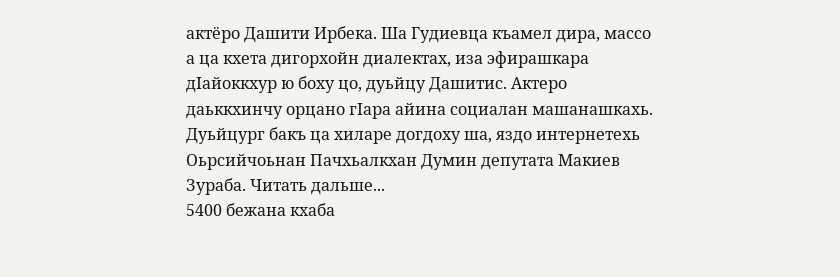актёро Дашити Ирбека. Ша Гудиевца къамел дира, массо а ца кхета дигорхойн диалектах, иза эфирашкара дIайоккхур ю боху цо, дуьйцу Дашитис. Актеро даьккхинчу орцано гIара айина социалан машанашкахь. Дуьйцург бакъ ца хиларе догдоху ша, яздо интернетехь Оьрсийчоьнан Пачхьалкхан Думин депутата Макиев Зураба. Читать дальше...
5400 бежана кхаба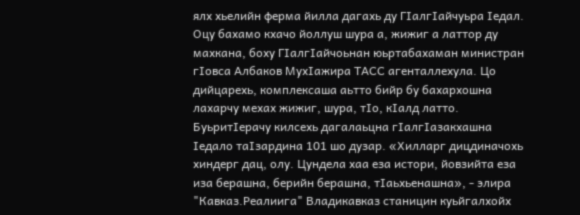ялх хьелийн ферма йилла дагахь ду ГIалгIайчуьра Iедал. Оцу бахамо кхачо йоллуш шура а, жижиг а латтор ду махкана, боху ГIалгIайчоьнан юьртабахаман министран гIовса Албаков МухIажира ТАСС агенталлехула. Цо дийцарехь, комплексаша аьтто бийр бу бахархошна лахарчу мехах жижиг, шура, тIо, кIалд латто.
БуьритIерачу килсехь дагалаьцна гIалгIазакхашна Iедало таIзардина 101 шо дузар. «Хилларг дицдиначохь хиндерг дац, олу. Цундела хаа еза истори, йовзийта еза иза берашна, берийн берашна, тIаьхьенашна», - элира "Кавказ.Реалиига" Владикавказ станицин куьйгалхойх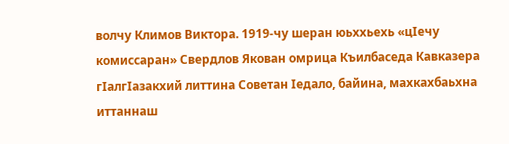волчу Климов Виктора. 1919-чу шеран юьххьехь «цIечу комиссаран» Свердлов Якован омрица Къилбаседа Кавказера гIалгIазакхий литтина Советан Iедало, байина, махкахбаьхна иттаннаш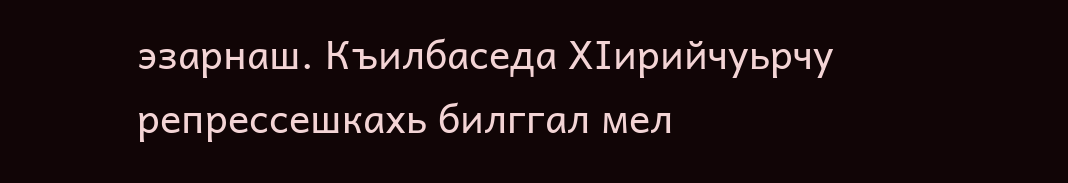эзарнаш. Къилбаседа ХIирийчуьрчу репрессешкахь билггал мел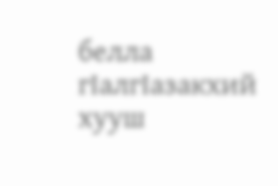белла гIалгIазакхий хууш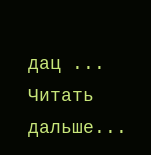дац ... Читать дальше...